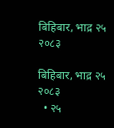बिहिबार, भाद्र २५ २०८३

बिहिबार, भाद्र २५ २०८३
  • २५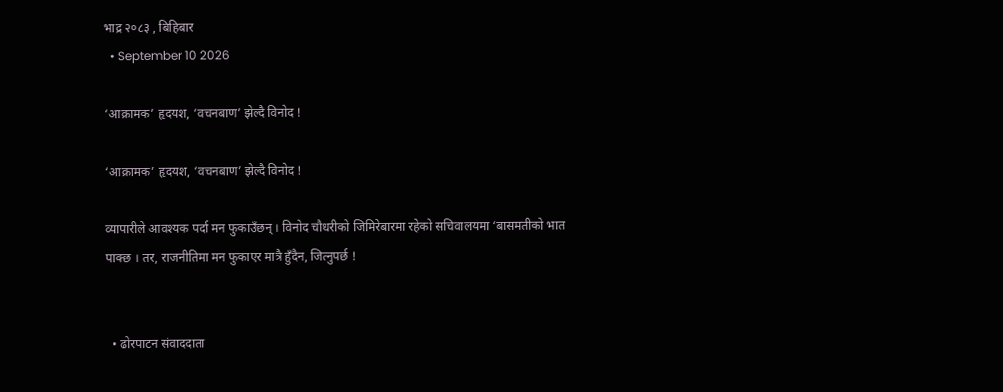भाद्र २०८३ , बिहिबार
  • September 10 2026

‘आक्रामक’ हृदयश, ‘वचनबाण’ झेल्दै विनोद !

‘आक्रामक’ हृदयश, ‘वचनबाण’ झेल्दै विनोद !

व्यापारीले आवश्यक पर्दा मन फुकाउँछन् । विनोद चौधरीको जिमिरेबारमा रहेको सचिवालयमा ‘बासमतीको भात पाक्छ । तर, राजनीतिमा मन फुकाएर मात्रै हुँदैन, जित्नुपर्छ !


  • ढोरपाटन संवाददाता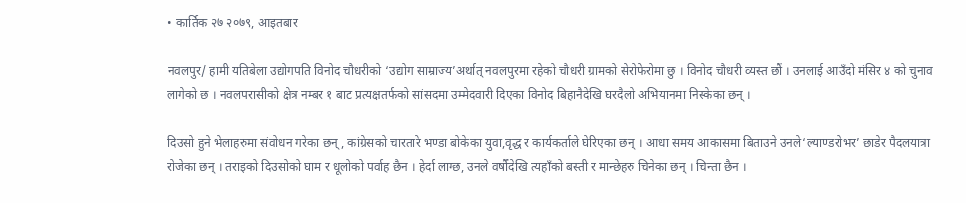• कार्तिक २७ २०७९, आइतबार

नवलपुर/ हामी यतिबेला उद्योगपति विनोद चौधरीको ‘उद्योग साम्राज्य’अर्थात् नवलपुरमा रहेको चौधरी ग्रामको सेरोफेरोमा छु । विनोद चौधरी व्यस्त छौं । उनलाई आउँदो मंसिर ४ को चुनाव लागेको छ । नवलपरासीको क्षेत्र नम्बर १ बाट प्रत्यक्षतर्फको सांसदमा उम्मेदवारी दिएका विनोद बिहानैदेखि घरदैलो अभियानमा निस्केका छन् ।

दिउसो हुने भेलाहरुमा संवोधन गरेका छन्, कांग्रेसको चारतारे भण्डा बोकेका युवा,वृद्ध र कार्यकर्ताले घेरिएका छन् । आधा समय आकासमा बिताउने उनले‘ल्याण्डरोभर’ छाडेर पैदलयात्रा रोजेका छन् । तराइको दिउसोको घाम र धूलोको पर्वाह छैन । हेर्दा लाग्छ, उनले वर्षौंदेखि त्यहाँको बस्ती र मान्छेहरु चिनेका छन् । चिन्ता छैन ।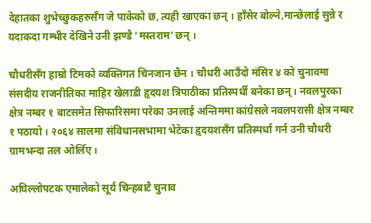देहातका शुभेच्छुकहरुसँग जे पाकेको छ, त्यही खाएका छन् । हाँसेर बोल्ने,मान्छेलाई सुन्ने र यदाकदा गम्भीर देखिने उनी झण्डै ‘मस्तराम’ छन् ।

चौधरीसँग हाम्रो टिमको व्यक्तिगत चिनजान छैन । चौधरी आउँदो मंसिर ४ को चुनावमा संसदीय राजनीतिका माहिर खेलाडी हृदयश त्रिपाठीका प्रतिस्पर्धी बनेका छन् । नवलपुरका क्षेत्र नम्बर १ बाटसमेत सिफारिसमा परेका उनलाई अन्तिममा कांग्रेसले नवलपरासी क्षेत्र नम्बर १ पठायो । २०६४ सालमा संविधानसभामा भेटेका हृदयशसँग प्रतिस्पर्धा गर्न उनी चौधरी ग्रामभन्दा तल ओर्लिए ।

अघिल्लोपटक एमालेको सूर्य चिन्हबाटै चुनाव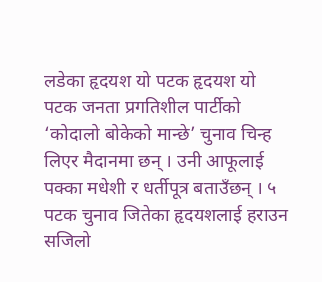लडेका हृदयश यो पटक हृदयश यो पटक जनता प्रगतिशील पार्टीको ‘कोदालो बोकेको मान्छे’ चुनाव चिन्ह लिएर मैदानमा छन् । उनी आफूलाई पक्का मधेशी र धर्तीपूत्र बताउँछन् । ५ पटक चुनाव जितेका हृदयशलाई हराउन सजिलो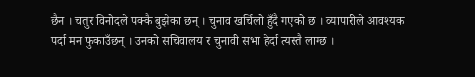छैन । चतुर विनोदले पक्कै बुझेका छन् । चुनाव खर्चिलो हुँदै गएको छ । व्यापारीले आवश्यक पर्दा मन फुकाउँछन् । उनको सचिवालय र चुनावी सभा हेर्दा त्यस्तै लाग्छ ।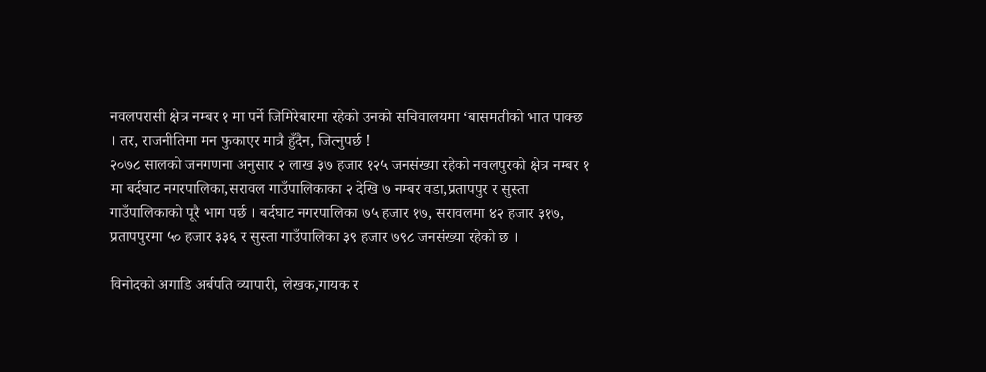नवलपरासी क्षेत्र नम्बर १ मा पर्ने जिमिरेबारमा रहेको उनको सचिवालयमा ‘बासमतीको भात पाक्छ । तर, राजनीतिमा मन फुकाएर मात्रै हुँदैन, जित्नुपर्छ !
२०७८ सालको जनगणना अनुसार २ लाख ३७ हजार १२५ जनसंख्या रहेको नवलपुरको क्षेत्र नम्बर १ मा बर्दघाट नगरपालिका,सरावल गाउँपालिकाका २ देखि ७ नम्बर वडा,प्रतापपुर र सुस्ता गाउँपालिकाको पूरै भाग पर्छ । बर्दघाट नगरपालिका ७५ हजार १७, सरावलमा ४२ हजार ३१७, प्रतापपुरमा ५० हजार ३३६ र सुस्ता गाउँपालिका ३९ हजार ७९८ जनसंख्या रहेको छ ।

विनोदको अगाडि अर्बपति व्यापारी, लेखक,गायक र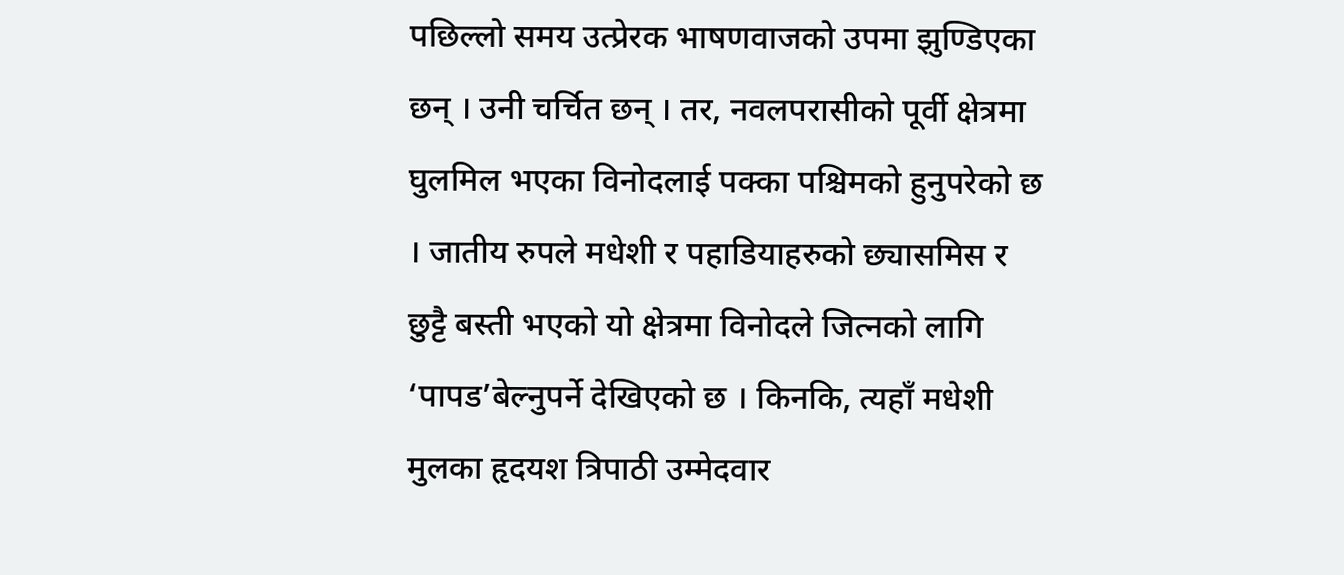पछिल्लो समय उत्प्रेरक भाषणवाजको उपमा झुण्डिएका छन् । उनी चर्चित छन् । तर, नवलपरासीको पूर्वी क्षेत्रमा घुलमिल भएका विनोदलाई पक्का पश्चिमको हुनुपरेको छ । जातीय रुपले मधेशी र पहाडियाहरुको छ्यासमिस र छुट्टै बस्ती भएको यो क्षेत्रमा विनोदले जित्नको लागि ‘पापड’बेल्नुपर्ने देखिएको छ । किनकि, त्यहाँ मधेशी मुलका हृदयश त्रिपाठी उम्मेदवार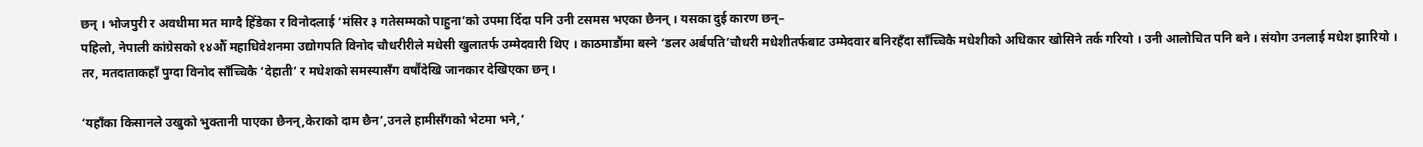छन् । भोजपुरी र अवधीमा मत माग्दै हिँडेका र विनोदलाई ‘मंसिर ३ गतेसम्मको पाहुना’को उपमा दिँदा पनि उनी टसमस भएका छैनन् । यसका दुई कारण छन्–
पहिलो, नेपाली कांग्रेसको १४औँ महाधिवेशनमा उद्योगपति विनोद चौधरीरीले मधेसी खुलातर्फ उम्मेदवारी थिए । काठमाडौंमा बस्ने ‘डलर अर्बपति’चौधरी मधेशीतर्फबाट उम्मेदवार बनिरहँदा साँच्चिकै मधेशीको अधिकार खोसिने तर्क गरियो । उनी आलोचित पनि बने । संयोग उनलाई मधेश झारियो । तर, मतदाताकहाँ पुग्दा विनोद साँच्चिकै ‘देहाती’ र मधेशको समस्यासँग वर्षौंदेखि जानकार देखिएका छन् ।

‘यहाँका किसानले उखुको भुक्तानी पाएका छैनन्,केराको दाम छैन’,उनले हामीसँगको भेटमा भने,‘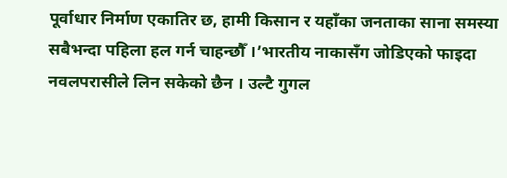पूर्वाधार निर्माण एकातिर छ, हामी किसान र यहाँका जनताका साना समस्या सबैभन्दा पहिला हल गर्न चाहन्छौँ ।’भारतीय नाकासँग जोडिएको फाइदा नवलपरासीले लिन सकेको छैन । उल्टै गुगल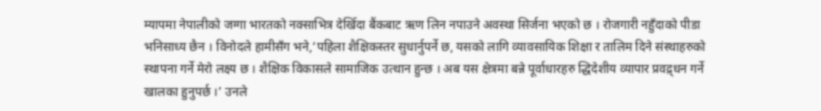म्यापमा नेपालीको जग्गा भारतको नक्साभित्र देखिँदा बैंकबाट ऋण लिन नपाउने अवस्था सिर्जना भएको छ । रोजगारी नहुँदाको पीडा भनिसाध्य छैन । विनोदले हामीसँग भने,‘पहिला शैक्षिकस्तर सुधार्नुपर्ने छ, यसको लागि व्यावसायिक शिक्षा र तालिम दिने संस्थाहरुको स्थापना गर्ने मेरो लक्ष्य छ । शैक्षिक विकासले सामाजिक उत्थान हुन्छ । अब यस क्षेत्रमा बन्ने पूर्वाधारहरु द्धिदेशीय व्यापार प्रवद्र्धन गर्ने खालका हुनुपर्छ ।’ उनले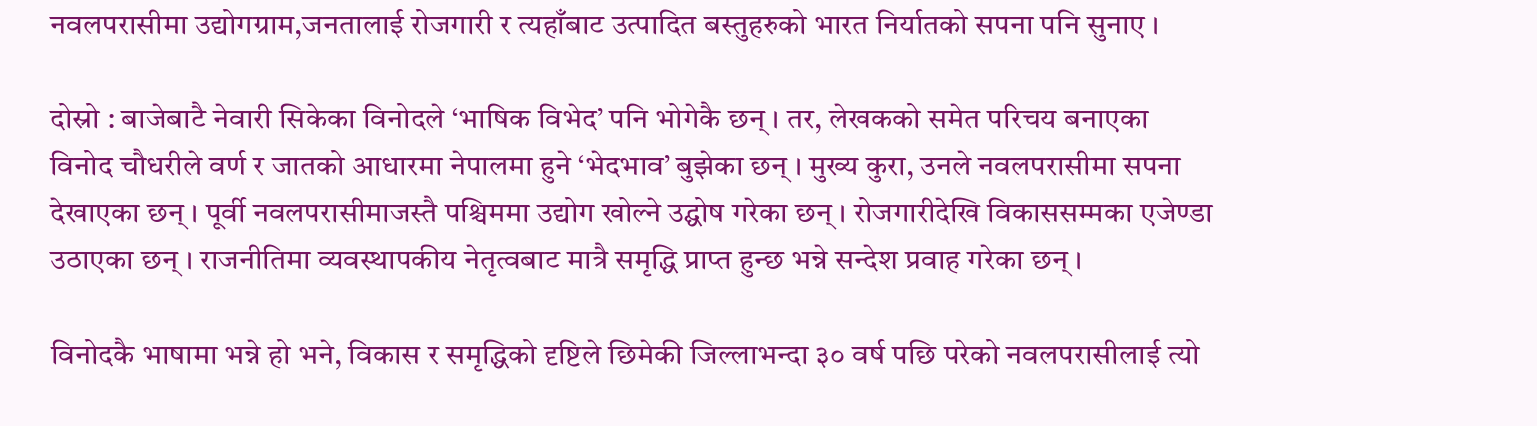नवलपरासीमा उद्योगग्राम,जनतालाई रोजगारी र त्यहाँबाट उत्पादित बस्तुहरुको भारत निर्यातको सपना पनि सुनाए ।

दोस्रो : बाजेबाटै नेवारी सिकेका विनोदले ‘भाषिक विभेद’ पनि भोगेकै छन् । तर, लेखकको समेत परिचय बनाएका विनोद चौधरीले वर्ण र जातको आधारमा नेपालमा हुने ‘भेदभाव’ बुझेका छन् । मुख्य कुरा, उनले नवलपरासीमा सपना देखाएका छन् । पूर्वी नवलपरासीमाजस्तै पश्चिममा उद्योग खोल्ने उद्घोष गरेका छन् । रोजगारीदेखि विकाससम्मका एजेण्डा उठाएका छन् । राजनीतिमा व्यवस्थापकीय नेतृत्वबाट मात्रै समृद्धि प्राप्त हुन्छ भन्ने सन्देश प्रवाह गरेका छन् ।

विनोदकै भाषामा भन्ने हो भने, विकास र समृद्धिको दृष्टिले छिमेकी जिल्लाभन्दा ३० वर्ष पछि परेको नवलपरासीलाई त्यो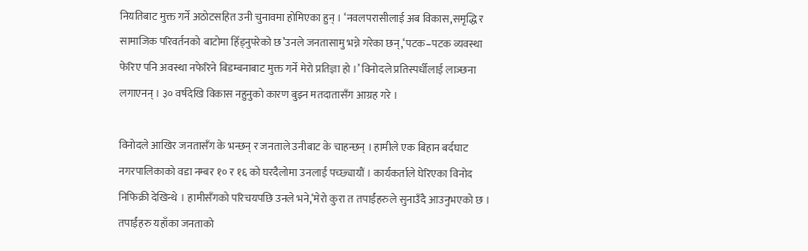नियतिबाट मुक्त गर्ने अठोटसहित उनी चुनावमा होमिएका हुन् । ‘नवलपरासीलाई अब विकास,समृद्धि र सामाजिक परिवर्तनको बाटोमा हिँड्नुपरेको छ’उनले जनतासामु भन्ने गरेका छन्,‘पटक–पटक व्यवस्था फेरिए पनि अवस्था नफेरिने बिडम्बनाबाट मुक्त गर्ने मेरो प्रतिज्ञा हो ।’ विनोदले प्रतिस्पर्धीलाई लाञ्छना लगाएनन् । ३० वर्षदेखि विकास नहुनुको कारण बुझ्न मतदातासँग आग्रह गरे ।

विनोदले आखिर जनतासँग के भन्छन् र जनताले उनीबाट के चाहन्छन् । हामीले एक बिहान बर्दघाट नगरपालिकाको वडा नम्बर १० र १६ को घरदैलोमा उनलाई पच्छ्यायौं । कार्यकर्ताले घेरिएका विनोद निफिक्री देखिन्थे । हामीसँगको परिचयपछि उनले भने,‘मेरो कुरा त तपाईंहरुले सुनाउँदै आउनुभएको छ । तपाईंहरु यहाँका जनताको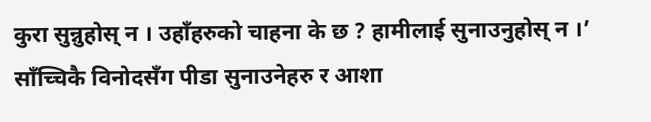कुरा सुन्नुहोस् न । उहाँहरुको चाहना के छ ? हामीलाई सुनाउनुहोस् न ।’ साँच्चिकै विनोदसँग पीडा सुनाउनेहरु र आशा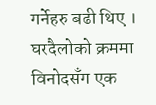गर्नेहरु बढी थिए । घरदैलोको क्रममा विनोदसँग एक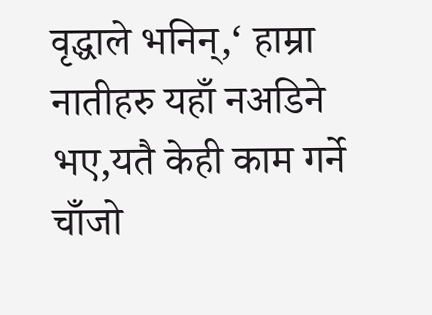वृद्धाले भनिन्,‘ हाम्रा नातीहरु यहाँ नअडिने भए,यतै केही काम गर्ने चाँजो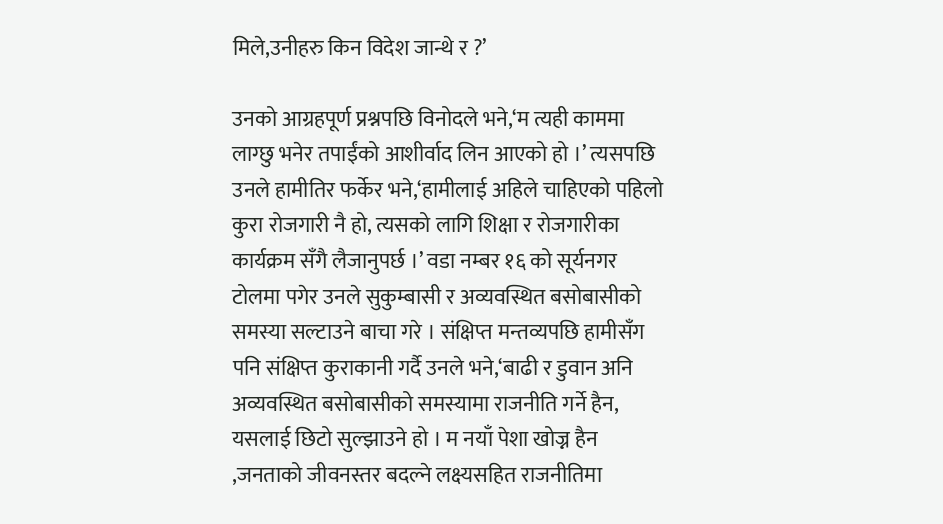मिले,उनीहरु किन विदेश जान्थे र ?’

उनको आग्रहपूर्ण प्रश्नपछि विनोदले भने,‘म त्यही काममा लाग्छु भनेर तपाईंको आशीर्वाद लिन आएको हो ।’ त्यसपछि उनले हामीतिर फर्केर भने,‘हामीलाई अहिले चाहिएको पहिलो कुरा रोजगारी नै हो, त्यसको लागि शिक्षा र रोजगारीका कार्यक्रम सँगै लैजानुपर्छ ।’ वडा नम्बर १६ को सूर्यनगर टोलमा पगेर उनले सुकुम्बासी र अव्यवस्थित बसोबासीको समस्या सल्टाउने बाचा गरे । संक्षिप्त मन्तव्यपछि हामीसँग पनि संक्षिप्त कुराकानी गर्दै उनले भने,‘बाढी र डुवान अनि अव्यवस्थित बसोबासीको समस्यामा राजनीति गर्ने हैन, यसलाई छिटो सुल्झाउने हो । म नयाँ पेशा खोज्न हैन ,जनताको जीवनस्तर बदल्ने लक्ष्यसहित राजनीतिमा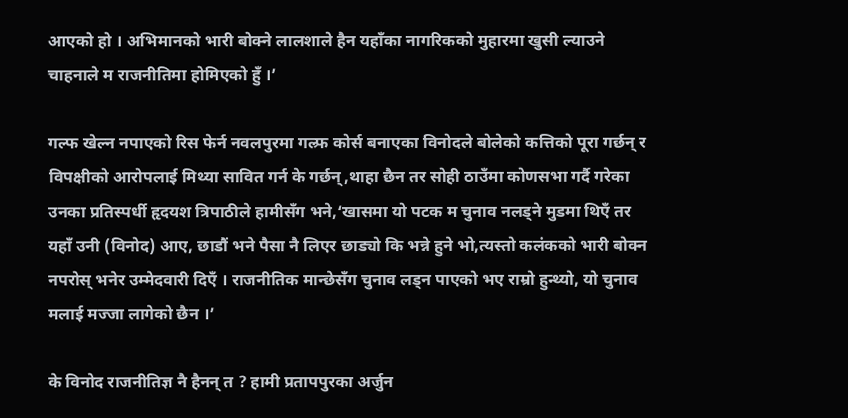आएको हो । अभिमानको भारी बोक्ने लालशाले हैन यहाँका नागरिकको मुहारमा खुसी ल्याउने चाहनाले म राजनीतिमा होमिएको हुँ ।’

गल्फ खेल्न नपाएको रिस फेर्न नवलपुरमा गल्र्फ कोर्स बनाएका विनोदले बोलेको कत्तिको पूरा गर्छन् र विपक्षीको आरोपलाई मिथ्या सावित गर्न के गर्छन्,थाहा छैन तर सोही ठाउँमा कोणसभा गर्दै गरेका उनका प्रतिस्पर्धी हृदयश त्रिपाठीले हामीसँग भने,‘खासमा यो पटक म चुनाव नलड्ने मुडमा थिएँ तर यहाँ उनी (विनोद) आए, छाडौं भने पैसा नै लिएर छाड्यो कि भन्ने हुने भो,त्यस्तो कलंकको भारी बोक्न नपरोस् भनेर उम्मेदवारी दिएँ । राजनीतिक मान्छेसँग चुनाव लड्न पाएको भए राम्रो हुन्थ्यो, यो चुनाव मलाई मज्जा लागेको छैन ।’

के विनोद राजनीतिज्ञ नै हैनन् त ? हामी प्रतापपुरका अर्जुन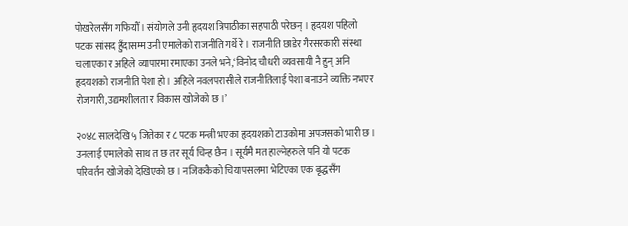पोखरेलसँग गफियौँ । संयोगले उनी हृदयश त्रिपाठीका सहपाठी परेछन् । हृदयश पहिलो पटक सांसद हुँदासम्म उनी एमालेको राजनीति गर्थे रे । राजनीति छाडेर गैरसरकारी संस्था चलाएका र अहिले व्यापारमा रमाएका उनले भने,‘विनोद चौधरी व्यवसायी नै हुन् अनि हृदयशको राजनीति पेशा हो । अहिले नवलपरासीले राजनीतिलाई पेशा बनाउने व्यक्ति नभएर रोजगारी,उद्यमशीलता र विकास खोजेको छ ।’

२०४८ सालदेखि ५ जितेका र ८ पटक मन्त्री भएका हृदयशको टाउकोमा अपजसको भारी छ । उनलाई एमालेको साथ त छ तर सूर्य चिन्ह छैन । सूर्यमै मत हाल्नेहरुले पनि यो पटक परिवर्तन खोजेको देखिएको छ । नजिककैको चियापसलमा भेटिएका एक बृद्धसँग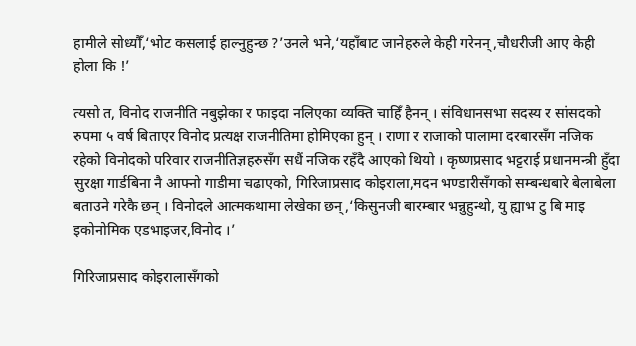हामीले सोध्यौँ,‘भोट कसलाई हाल्नुहुन्छ ?’उनले भने,‘यहाँबाट जानेहरुले केही गरेनन्,चौधरीजी आए केही होला कि !’

त्यसो त, विनोद राजनीति नबुझेका र फाइदा नलिएका व्यक्ति चाहिँ हैनन् । संविधानसभा सदस्य र सांसदको रुपमा ५ वर्ष बिताएर विनोद प्रत्यक्ष राजनीतिमा होमिएका हुन् । राणा र राजाको पालामा दरबारसँग नजिक रहेको विनोदको परिवार राजनीतिज्ञहरुसँग सधैं नजिक रहँदै आएको थियो । कृष्णप्रसाद भट्टराई प्रधानमन्त्री हुँदा सुरक्षा गार्डबिना नै आफ्नो गाडीमा चढाएको, गिरिजाप्रसाद कोइराला,मदन भण्डारीसँगको सम्बन्धबारे बेलाबेला बताउने गरेकै छन् । विनोदले आत्मकथामा लेखेका छन्,‘किसुनजी बारम्बार भन्नुहुन्थो, यु ह्याभ टु बि माइ इकोनोमिक एडभाइजर,विनोद ।’

गिरिजाप्रसाद कोइरालासँगको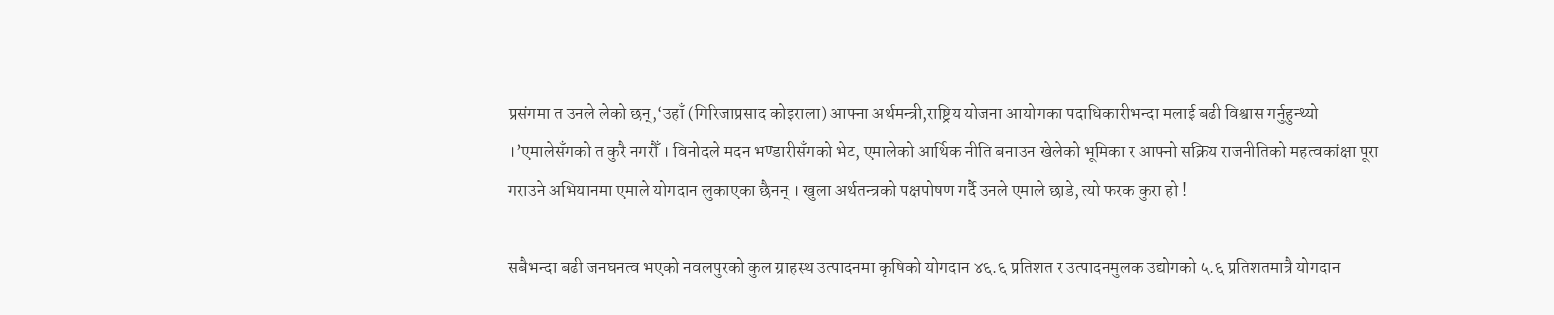प्रसंगमा त उनले लेको छन्,‘उहाँ (गिरिजाप्रसाद कोइराला) आफ्ना अर्थमन्त्री,राष्ट्रिय योजना आयोगका पदाधिकारीभन्दा मलाई बढी विश्वास गर्नुहुन्थ्यो ।’एमालेसँगको त कुरै नगरौँ । विनोदले मदन भण्डारीसँगको भेट, एमालेको आर्थिक नीति बनाउन खेलेको भूमिका र आफ्नो सक्रिय राजनीतिको महत्वकांक्षा पूरा गराउने अभियानमा एमाले योगदान लुकाएका छैनन् । खुला अर्थतन्त्रको पक्षपोषण गर्दै उनले एमाले छाडे, त्यो फरक कुरा हो !

सबैभन्दा बढी जनघनत्व भएको नवलपुरको कुल ग्राहस्थ उत्पादनमा कृषिको योगदान ४६.६ प्रतिशत र उत्पादनमुलक उद्योगको ५.६ प्रतिशतमात्रै योगदान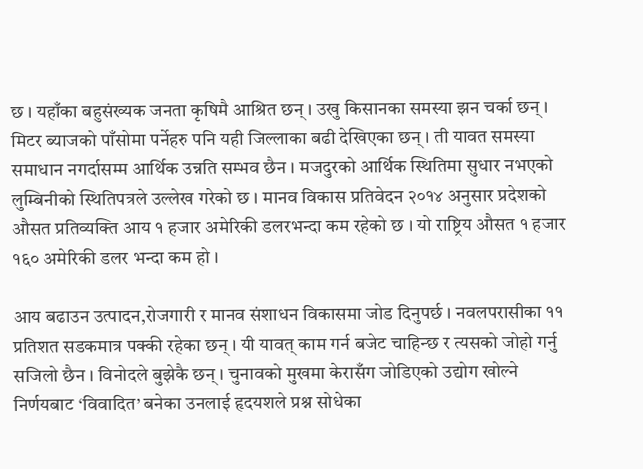छ । यहाँका बहुसंख्यक जनता कृषिमै आश्रित छन् । उखु किसानका समस्या झन चर्का छन् । मिटर ब्याजको पाँसोमा पर्नेहरु पनि यही जिल्लाका बढी देखिएका छन् । ती यावत समस्या समाधान नगर्दासम्म आर्थिक उन्नति सम्भव छैन । मजदुरको आर्थिक स्थितिमा सुधार नभएको लुम्बिनीको स्थितिपत्रले उल्लेख गरेको छ । मानव विकास प्रतिवेदन २०१४ अनुसार प्रदेशको औसत प्रतिव्यक्ति आय १ हजार अमेरिकी डलरभन्दा कम रहेको छ । यो राष्ट्रिय औसत १ हजार १६० अमेरिकी डलर भन्दा कम हो ।

आय बढाउन उत्पादन,रोजगारी र मानव संशाधन विकासमा जोड दिनुपर्छ । नवलपरासीका ११ प्रतिशत सडकमात्र पक्की रहेका छन् । यी यावत् काम गर्न बजेट चाहिन्छ र त्यसको जोहो गर्नु सजिलो छैन । विनोदले बुझेकै छन् । चुनावको मुखमा केरासँग जोडिएको उद्योग खोल्ने निर्णयबाट ‘विवादित’ बनेका उनलाई हृदयशले प्रश्न सोधेका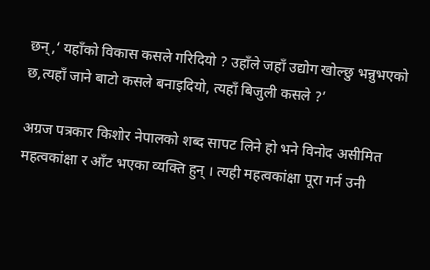छन्,‘ यहाँको विकास कसले गरिदियो ? उहाँले जहाँ उद्योग खोल्छु भन्नुभएको छ,त्यहाँ जाने बाटो कसले बनाइदियो, त्यहाँ बिजुली कसले ?’

अग्रज पत्रकार किशोर नेपालको शब्द सापट लिने हो भने विनोद असीमित महत्वकांक्षा र आँट भएका व्यक्ति हुन् । त्यही महत्वकांक्षा पूरा गर्न उनी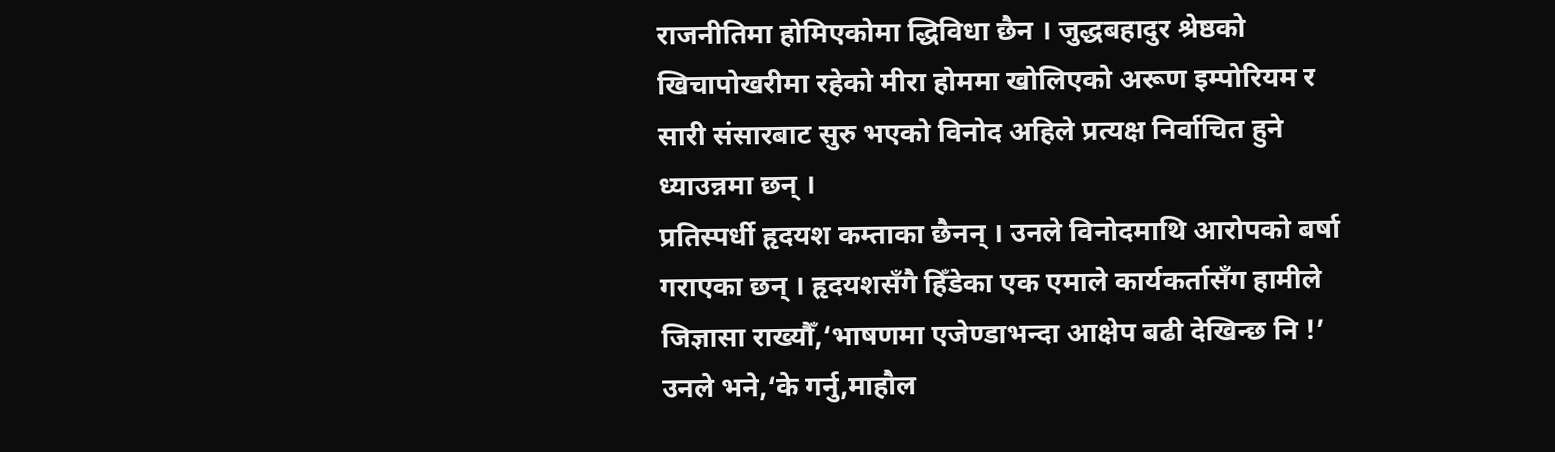राजनीतिमा होमिएकोमा द्धिविधा छैन । जुद्धबहादुर श्रेष्ठको खिचापोखरीमा रहेको मीरा होममा खोलिएको अरूण इम्पोरियम र सारी संसारबाट सुरु भएको विनोद अहिले प्रत्यक्ष निर्वाचित हुने ध्याउन्नमा छन् ।
प्रतिस्पर्धी हृदयश कम्ताका छैनन् । उनले विनोदमाथि आरोपको बर्षा गराएका छन् । हृदयशसँगै हिँडेका एक एमाले कार्यकर्तासँग हामीले जिज्ञासा राख्यौँ,‘भाषणमा एजेण्डाभन्दा आक्षेप बढी देखिन्छ नि !’ उनले भने,‘के गर्नु,माहौल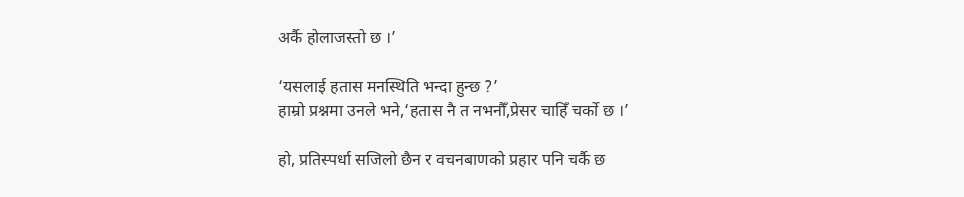अर्कै होलाजस्तो छ ।’

‘यसलाई हतास मनस्थिति भन्दा हुन्छ ?’
हाम्रो प्रश्नमा उनले भने,‘हतास नै त नभनौँ,प्रेसर चाहिँ चर्को छ ।’

हो, प्रतिस्पर्धा सजिलो छैन र वचनबाणको प्रहार पनि चर्कै छ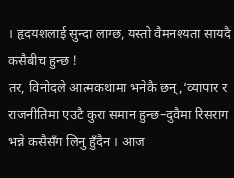। हृदयशलाई सुन्दा लाग्छ, यस्तो वैमनश्यता सायदै कसैबीच हुन्छ !
तर, विनोदले आत्मकथामा भनेकै छन्,‘व्यापार र राजनीतिमा एउटै कुरा समान हुन्छ–दुवैमा रिसराग भन्ने कसैसँग लिनु हुँदैन । आज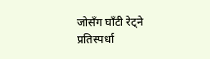जोसँग घाँटी रेट्ने प्रतिस्पर्धा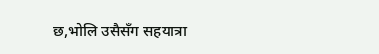छ,भोलि उसैसँग सहयात्रा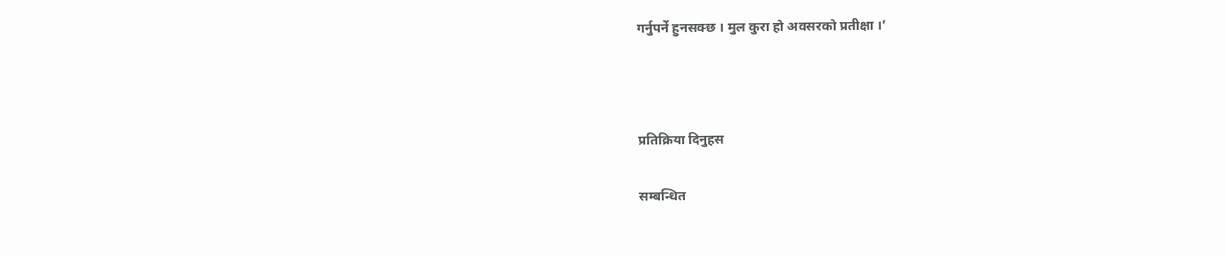गर्नुपर्ने हुनसक्छ । मुल कुरा हो अवसरको प्रतीक्षा ।’



प्रतिक्रिया दिनुहस

सम्बन्धित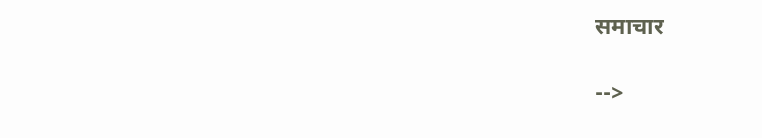समाचार

-->